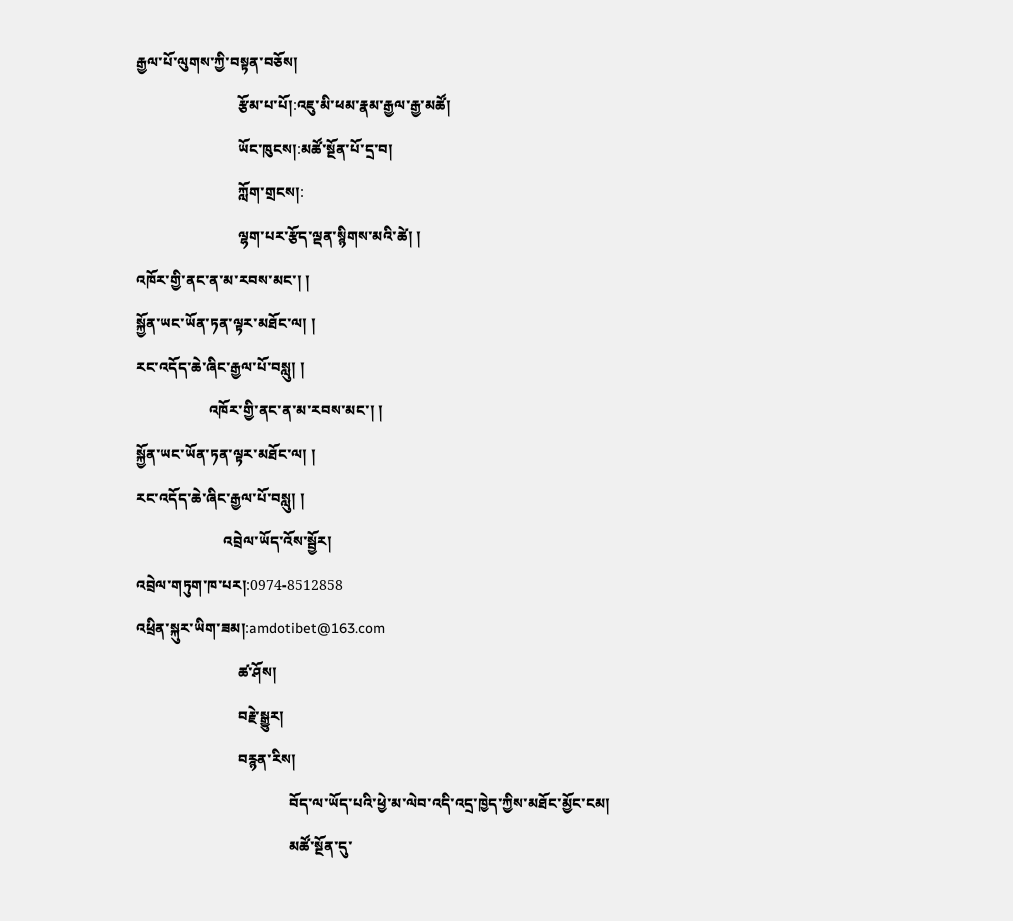རྒྱལ་པོ་ལུགས་ཀྱི་བསྟན་བཅོས།
                            རྩོམ་པ་པོ།:འཇུ་མི་ཕམ་རྣམ་རྒྱལ་རྒྱ་མཚོ།
                            ཡོང་ཁུངས།:མཚོ་སྔོན་པོ་དྲ་བ།
                            ཀློག་གྲངས།:
                            ལྷག་པར་རྩོད་ལྡན་སྙིགས་མའི་ཚེ། །
འཁོར་གྱི་ནང་ན་མ་རབས་མང་། །
སྐྱོན་ཡང་ཡོན་ཏན་ལྟར་མཐོང་ལ། །
རང་འདོད་ཆེ་ཞིང་རྒྱལ་པོ་བསླུ། །
                    འཁོར་གྱི་ནང་ན་མ་རབས་མང་། །
སྐྱོན་ཡང་ཡོན་ཏན་ལྟར་མཐོང་ལ། །
རང་འདོད་ཆེ་ཞིང་རྒྱལ་པོ་བསླུ། །
                        འབྲེལ་ཡོད་འོས་སྦྱོར།
འབྲེལ་གཏུག་ཁ་པར།:0974-8512858
འཕྲིན་སྐུར་ཡིག་ཟམ།:amdotibet@163.com
                            ཚ་ཤོས།
                            བརྗེ་སྒྱུར།
                            བརྙན་རིས།
                                          བོད་ལ་ཡོད་པའི་ཕྱེ་མ་ལེབ་འདི་འདྲ་ཁྱེད་ཀྱིས་མཐོང་མྱོང་ངམ།
                                          མཚོ་སྔོན་དུ་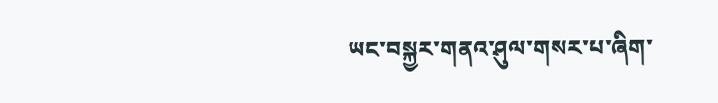ཡང་བསྐྱར་གནའ་ཤུལ་གསར་པ་ཞིག་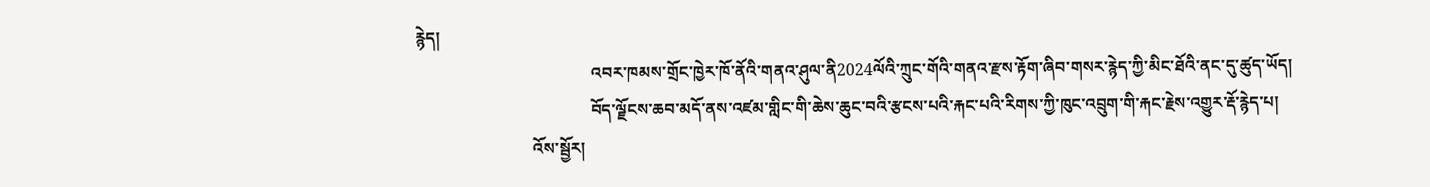རྙེད།
                                          འབར་ཁམས་གྲོང་ཁྱེར་ཁོ་ནོའི་གནའ་ཤུལ་ནི2024ལོའི་ཀྲུང་གོའི་གནའ་རྫས་རྟོག་ཞིབ་གསར་རྙེད་ཀྱི་མིང་ཐོའི་ནང་དུ་ཚུད་ཡོད།
                                          བོད་ལྗོངས་ཆབ་མདོ་ནས་འཛམ་གླིང་གི་ཆེས་ཆུང་བའི་རྩངས་པའི་རྐང་པའི་རིགས་ཀྱི་ཁུང་འབྲུག་གི་རྐང་རྗེས་འགྱུར་རྡོ་རྙེད་པ།
                            འོས་སྦྱོར།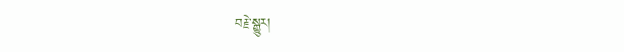བརྗེ་སྒྱུར།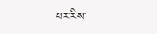པར་རིས་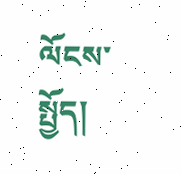ལོངས་སྤྱོད།